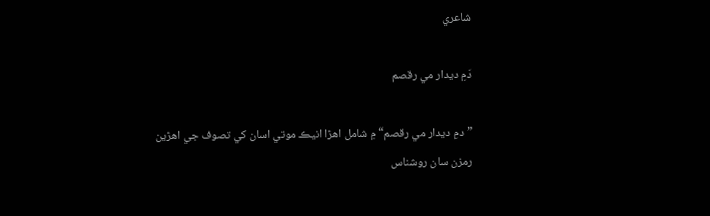شاعري

دَمِ ديدار مي رقصم

”دمِ ديدار مي رقصم“ ۾ شامل اهڙا انيڪ موتي اسان کي تصوف جي اهڙين رمزن سان روشناس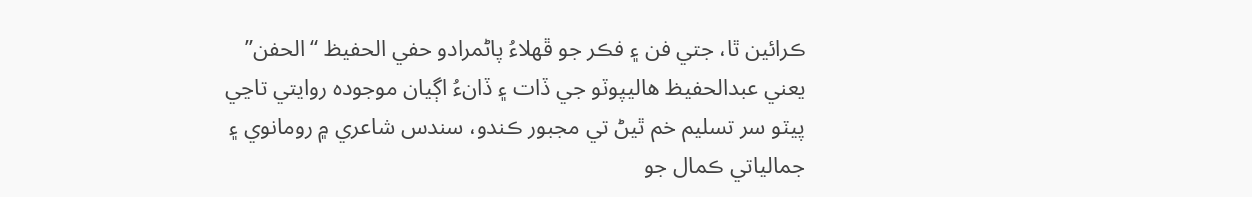ڪرائين ٿا، جتي فن ۽ فڪر جو ڦهلاءُ پاڻمرادو حفي الحفيظ “الحفن” يعني عبدالحفيظ هاليپوٽو جي ڏات ۽ ڏانءُ اڳيان موجوده روايتي تاڃي پيٽو سر تسليم خم ٿيڻ تي مجبور ڪندو، سندس شاعري ۾ رومانوي ۽ جمالياتي ڪمال جو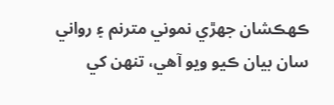ڪهڪشان جهڙي نموني مترنم ۽ رواني سان بيان ڪيو ويو آهي، تنهن کي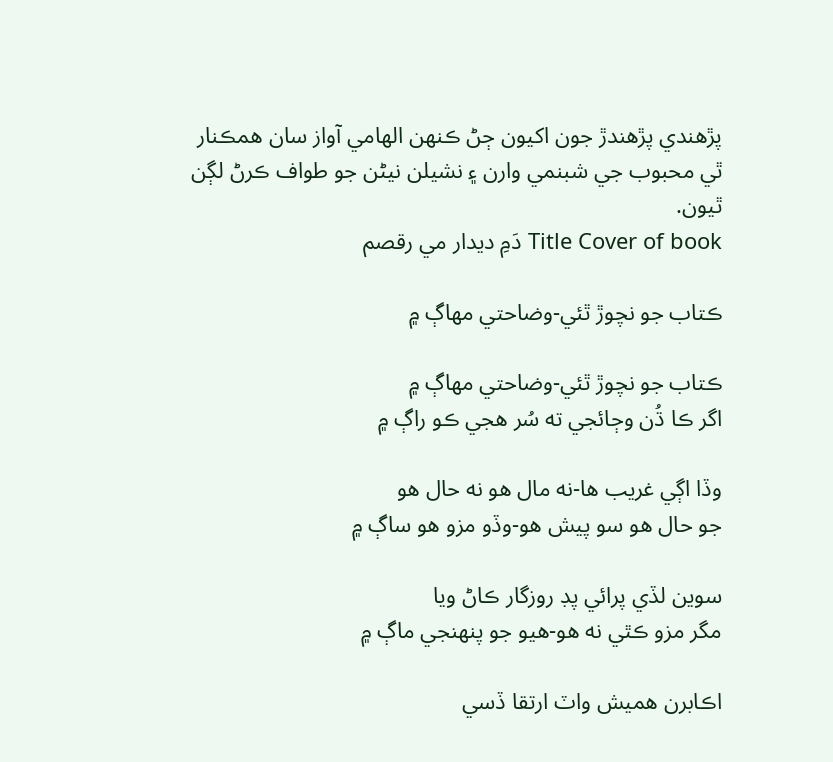پڙهندي پڙهندڙ جون اکيون ڄڻ ڪنهن الهامي آواز سان همڪنار ٿي محبوب جي شبنمي وارن ۽ نشيلن نيڻن جو طواف ڪرڻ لڳن ٿيون.
Title Cover of book دَمِ ديدار مي رقصم

ڪتاب جو نچوڙ ٿئي-وضاحتي مهاڳ ۾

ڪتاب جو نچوڙ ٿئي-وضاحتي مهاڳ ۾
اگر ڪا ڌُن وڄائجي ته سُر هجي ڪو راڳ ۾

وڏا اڳي غريب ها-نه مال هو نه حال هو
جو حال هو سو پيش هو-وڏو مزو هو ساڳ ۾

سوين لڏي پرائي پڊ روزگار ڪاڻ ويا
مگر مزو ڪٿي نه هو-هيو جو پنهنجي ماڳ ۾

اڪابرن هميش واٽ ارتقا ڏسي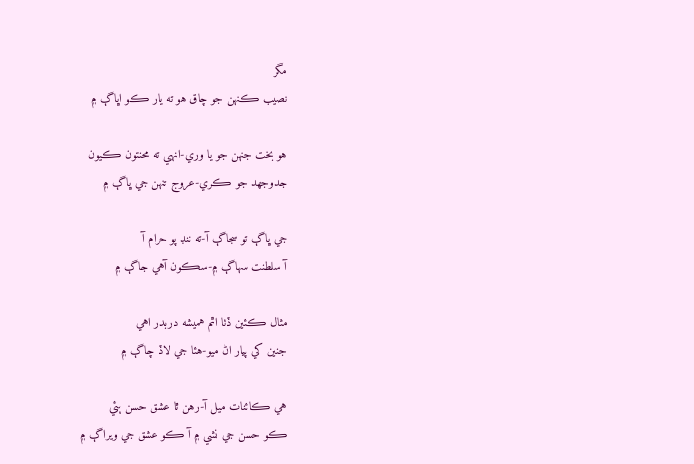مگر
نصيب ڪنهن جو چاق هو ته يار ڪو اڀاڳ ۾

هو بخت جنهن جو يا وري-انهي ته محنتون ڪيون
جدوجهد جو ڪري-عروج تنهن جي ڀاڳ ۾

جي ڀاڳ تو سجاڳ آ-ته ننڊ پو حرام آ
آ سلطنت سهاڳ ۾-سڪون آهي جاڳ ۾

مثال ڪئين ڏٺا اٿم هميشه دربدر اهي
جنين کي پيار اڻ ميو-هئا جي لاڏ چاڳ ۾

هي ڪائنات ميل آ-رهن ٿا عشق حسن ٻئي
ڪو حسن جي نشي ۾ آ ڪو عشق جي ويراڳ ۾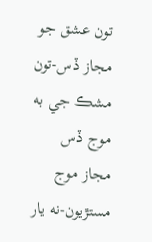تون عشق جو مجاز ڏس-تون مشڪ جي به موج ڏس
مجاز موج مستڙيون-نه يار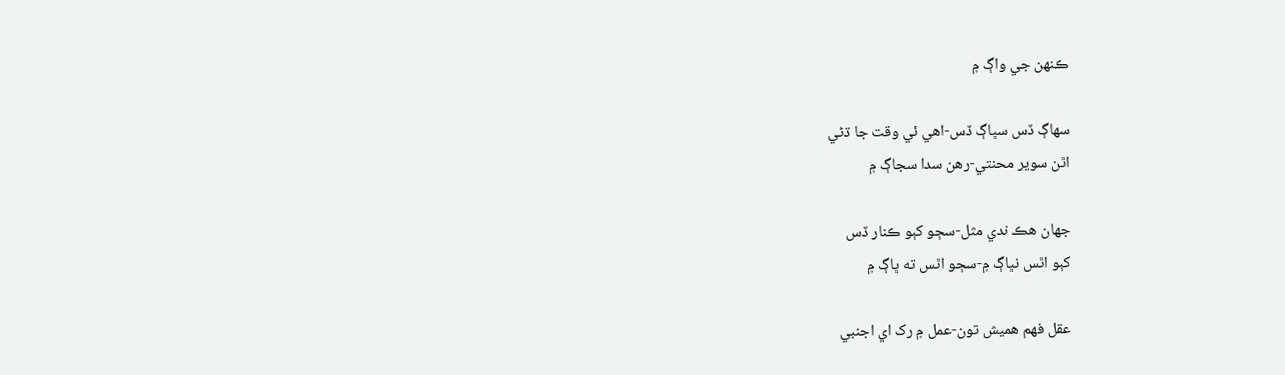ڪنهن جي واڳ ۾

سهاڳ ڏس سڀاڳ ڏس-اهي ئي وقت جا ڌڻي
اٿن سوير محنتي-رهن سدا سجاڳ ۾

جهان هڪ ندي مثل-سڄو کٻو ڪنار ڏس
کٻو اٿس نڀاڳ ۾-سڄو اٿس ته ڀاڳ ۾

عقل فهم هميش تون-عمل ۾ رک اي اجنبي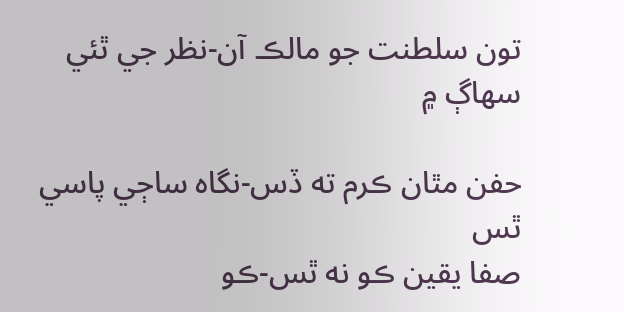تون سلطنت جو مالڪ آن-نظر جي ٿئي سهاڳ ۾

حفن مٿان ڪرم ته ڏس-نگاه ساڄي پاسي ٿس
صفا يقين ڪو نه ٿس-ڪو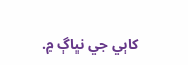کاٻي جي نڀاڳ ۾.